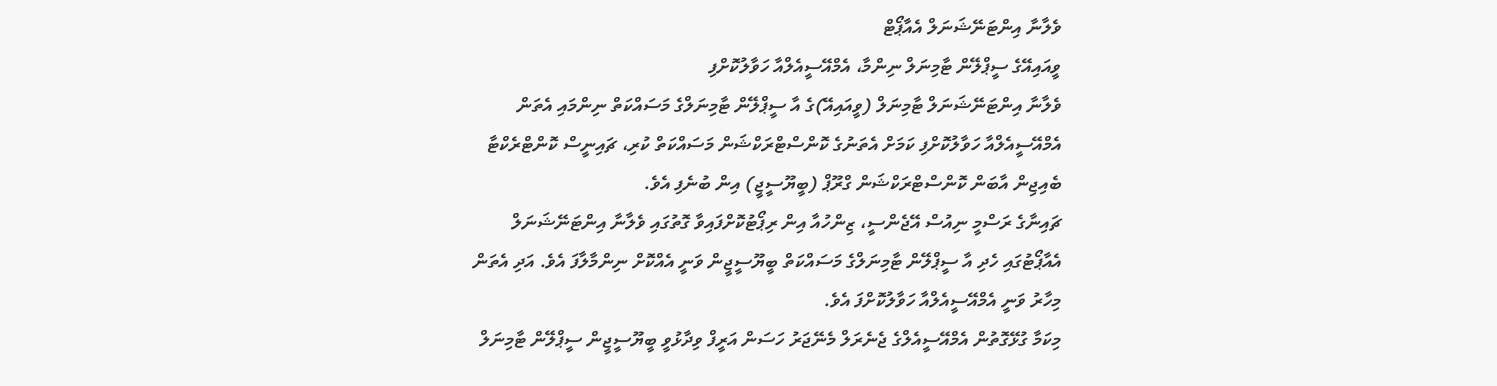ވެލާނާ އިންޓަނޭޝަނަލް އެއާޕޯޓް
ވީއައިއޭގެ ސީޕްލޭން ޓާމިނަލް ނިންމާ، އެމްއޭސީއެލްއާ ހަވާލުކޮށްފި
ވެލާނާ އިންޓަނޭޝަނަލް ޓާމިނަލް (ވީއައިއޭ)ގެ އާ ސީޕްލޭން ޓާމިނަލްގެ މަސައްކަތް ނިންމައި އެތަން އެމްއޭސީއެލްއާ ހަވާލުކޮށްފި ކަމަށް އެތަނުގެ ކޮންސްޓްރަކްޝަން މަސައްކަތް ކުރި، ޗައިނީސް ކޮންޓްރެކްޓާ ބެއިޖިން އާބަން ކޮންސްޓްރަކްޝަން ގްރޫޕް (ބީޔޫސީޖީ) އިން ބުނެފި އެވެ.
ޗައިނާގެ ރަސްމީ ނިއުސް އޭޖެންސީ، ޒިންހުއާ އިން ރިޕޯޓުކޮށްފައިވާ ގޮތުގައި ވެލާނާ އިންޓަނޭޝަނަލް އެއާޕޯޓުގައި ހެދި އާ ސީޕްލޭން ޓާމިނަލްގެ މަސައްކަތް ބީޔޫސީޖީން ވަނީ އެއްކޮށް ނިންމާލާފަ އެވެ. އަދި އެތަން މިހާރު ވަނީ އެމްއޭސީއެލްއާ ހަވާލުކޮށްފަ އެވެ.
މިކަމާ ގުޅޭގޮތުން އެމްއޭސީއެލްގެ ޖެނެރަލް މެނޭޖަރު ހަސަން އަރީފް ވިދާޅުވީ ބީޔޫސީޖީން ސީޕްލޭން ޓާމިނަލް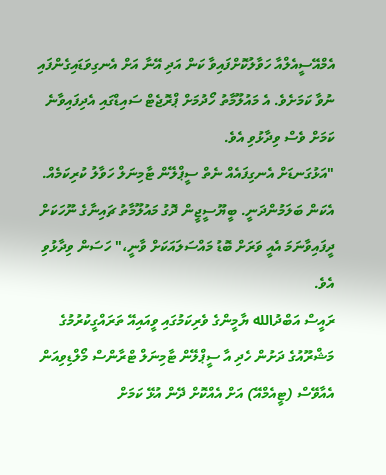އެމްއޭސީއެލްއާ ހަވާލުކޮށްފައިވާ ކަން އަދި އޭނާ އަށް އެނގިވަޑައިގެންފައި ނުވާ ކަމަށެވެ. އެ މައުލޫމާތު ހޯދުމަށް ޕްރޮޖެޓް ސައިޑްގައި އެދިފައިވާނެ ކަމަށް ވެސް ވިދާޅުވި އެވެ.
"އަޅުގަނޑަށް އެނގިފައެއް ނެތް ސީޕްލޭން ޓާމިނަލް ހަވާލު ކުރިކަމެއް. އެކަން ބަލަމުންދަނީ. ބީޔޫސީޖީން ދޮގު މައުލޫމާތު ޗައިނާގެ ނޫހަކަށް ދީފައިވާނަމަ އެއީ ވަރަށް ބޮޑު މައްސަލައަކަށް ވާނީ،" ހަސަން ވިދާޅުވި އެވެ.
ރައީސް އަބްދުالله ޔާމީންގެ ވެރިކަމުގައި ވީއައިއޭ ތަރައްގީކުރުމުގެ މަޝްރޫއުގެ ދަށުން ހެދި އާ ސީޕްލޭން ޓާމިނަލް ޓްރާންސް މޯލްޑިވިއަން އެއާވޭސް (ޓީއެމްއޭ) އަށް އެއްކޮށް ދޭން އުޅޭ ކަމަށް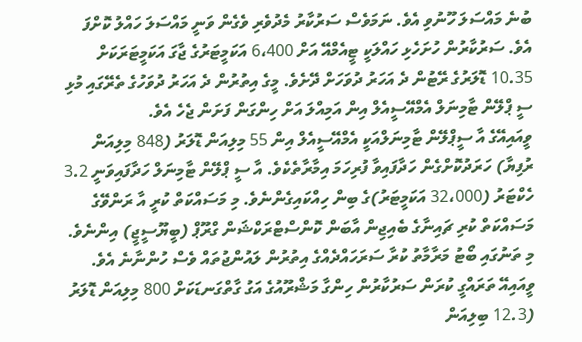ބުނެ މައްސަލަ ހޫނުވި އެވެ. ނަމަވެސް ސަރުކާރު މެދުވެރި ވެގެން ވަނީ މައްސަލަ ހައްލު ކޮށްފަ އެވެ. ސަރުކާރުން ހުށަހެޅި ހައްލަކީ ޓީއެމްއޭ އަށް 6،400 އަކަމީޓަރުގެ ޖާގަ އަކަމީޓަރަކަށް 10.35 ޑޮލަރުގެ ރޭޓުން ދެ އަހަރު ދުވަހަށް ދޭށެވެ. މީގެ އިތުރުން ދެ އަހަރު ދުވަހުގެ ތެރޭގައި މުޅި ސީ ޕްލޭން ޓާމިނަލް އެމްއޭސީއެލް އިން އަމިއްލަ އަށް ހިންގަން ފަށަން ޖެހެ އެވެ.
ވީއައިއޭގެ އާ ސީޕްލޭން ޓާމިނަލްއަކީ އެމްއޭސީއެލް އިން 55 މިލިއަން ޑޮލަރު (848 މިލިއަން ރުފިޔާ) ހަރަދުކޮށްގެން ހަދާފައިވާ ފުރިހަމަ އިމާރާތެކެވެ. އާ ސީ ޕްލޭން ޓާމިނަލް ހަދާފައިވަނީ 3.2 ހެކްޓަރު (32،000 އަކަމީޓަރު)ގެ ބިން ހިއްކައިގެންނެވެ. މި މަސައްކަތް ކުރީ އާ ރަންވޭގެ މަސައްކަތް ކުރި ޗައިނާގެ ބެއިޖިން އާބަން ކޮންސްޓްރަކްޝަން ގްރޫޕް (ބީޔޫސީޖީ) އިންނެވެ. މި ތަނުގައި ބޯޓު މަރާމާތު ކުރާ ސަރަހައްދެއްގެ އިތުރުން ލައުންޖުތައް ވެސް ހުންނާނެ އެވެ.
ވީއައިއޭ ތަރައްގީ ކުރަން ސަރުކާރުން ހިންގާ މަޝްރޫއުގެ އަގު ގާތްގަނޑަކަށް 800 މިލިއަން ޑޮލަރު (12.3 ބިލިއަން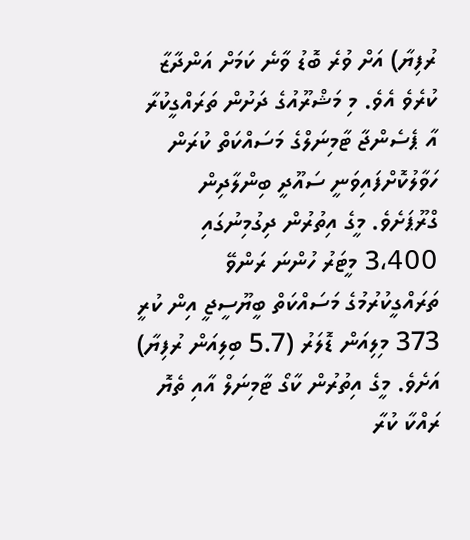ރުފިޔާ) އަށް ވުރެ ބޮޑު ވާނެ ކަމަށް އަންދާޒާ ކުރެވެ އެވެ. މި މަޝްރޫއުގެ ދަށުން ތަރައްގީކުރާ އާ ޕެސެންޖާ ޓާމިނަލްގެ މަސައްކަތް ކުރަން ހަވާލުކޮށްފައިވަނީ ސައޫދީ ބިންލާދިން ގްރޫޕަށެވެ. މީގެ އިތުރުން ދިގުމިނުގައި 3،400 މީޓަރު ހުންނަ ރަންވޭ ތަރައްގީކުރުމުގެ މަސައްކަތް ބީޔޫސީޖީ އިން ކުރީ 373 މިލިއަން ޑޮލަރު (5.7 ބިލިއަން ރުފިޔާ) އަށެވެ. މީގެ އިތުރުން ކާގޯ ޓާމިނަލް އާއި ތެޔޮ ރައްކާ ކުރާ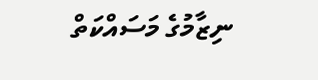ނިޒާމުގެ މަސައްކަތް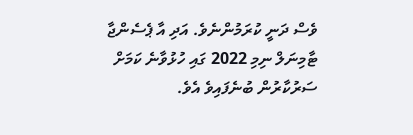ވެސް ދަނީ ކުރަމުންނެވެ. އަދި އާ ޕެސެންޖާ ޓާމިނަލް ނިމި 2022 ގައި ހުޅުވާނެ ކަމަށް ސަރުކާރުން ބުނެފައިވެ އެވެ.